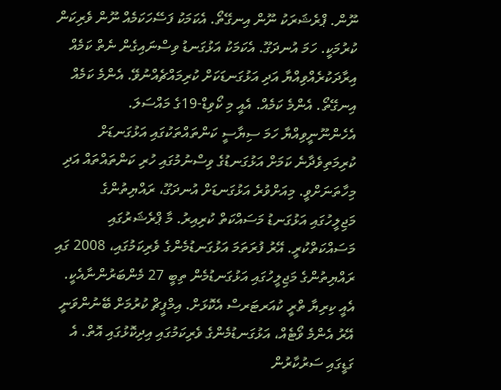ނޫން. ޕްރެޝަރަކު ނޫން އިނގޭތޯ. އެކަމަކު ފަސޭހަކަމެއް ނޫން ވެރިކަން ކުރުމަކީ. ހަމަ އުނދަގޫ. އެކަމަކު އަޅުގަނޑު ވިސްނައިގެން ނެތް ކަމެއް އިރާދަކުރެއްވިއްޔާ އަދި އަޅުގަނޑަކަށް ކުރިމައްޗެއްނުވޭ. އެންމެ ކަމެއް އިނގޭތޯ. އެންމެ ކަމެއް. އެއީ މި ކޯވިޑް-19ގެ މައްސަލަ. އެހެންނޫނީވިއްޔާ ހަމަ ސިޔާސީ ކަންތައްތަކުގައި އަޅުގަނޑަށް ކުރިމަތިވެދާނެ ކަމަށް އަޅުގަނޑުގެ ވިސްނުމުގައި ހުރި ކަންތައްތައް އަދި މިހާތަނަށްވީ. މިއަށްވުރެ އަޅުގަނޑަށް އުނދަގޫ، ރައްޔިތުންގެ މަޖިލީހުގައި އަޅުގަނޑު މަސައްކަތް ކުރިއިރު. މާ ޕްރެޝަރުގައި މަސައްކަތްކުރީ. އޭރު ފުރަތަމަ އަޅުގަނޑުމެންގެ ވެރިކަމުގައި، 2008 ގައި ރައްޔިތުންގެ މަޖިލީހުގައި އަޅުގަނޑުމެން ތިބީ 27 މެންބަރުންނާއެކީ. އެއީ ކިރިޔާ ތްރީ ކުއަރޓަރސް އެކޮޅަށް. އިމްޕީޗް ކުރުމަށް ބޭނުންވަނީ އޭރު އެންމެ ވޯޓެއް، އަޅުގަނޑުމެންގެ ވެރިކަމުގައި އިދިކޮޅުގައި އޮތް. އެ ގަޑީގައި ސަރުކާރުން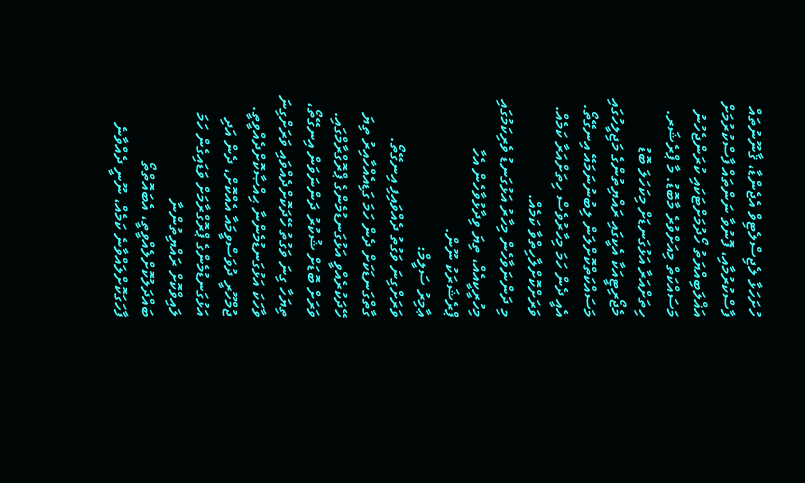ހުށަހަޅާ ލެޖިސްލެޓިވް އެޖެންޑާ، ޤާނޫނުތައް ފާސްކުރުމާއި، ފޮނުވާ ނަންތައް ފާސްކުރުމަށް އަޣްލަބިއްޔަތު ހޯދުމަށްޓަކައި ކުރަންޖެހުނު މަސައްކަތް މިއަށްވުރެ މާބޮޑު. މާ ޕްރެޝަރ. ހިތަށްއަރާ އަޅުގަނޑަށް މިކަހަލަ ބޮޑު މެޖޯރިޓީއަކާ އެކީގައި ރައްޔިތުންގެ މަޖިލީހުގައި މަސައްކަތްކޮށްލަން ލިބުނުނަމައޭ އިނގޭތޯ. އެއީ ދެން ހަމަ މިހާރުވެސް ހިތަށްއަރާ ކަމެއް. ވަރަށްކޮށްލާހިތްވާ ކަމެއް.
މި ދަންނަވާހެން މިހާރު އަޅުގަނޑު ވެރިކަމުގައި މިހުރީކީއެއް، ތިޔަ ވިދާޅުވާހެން އެހާ ޕްރެޝަރަކު ނޫން.
ޢާމިރު ސަލީމް:
ވަރަށްގިނަ ވަގުތު ދެއްވައިފި އިނގޭތޯ. ގާތްގަނޑަކަށް ދެން ހަމަ ގަޑިއެއްހާއިރު ތިޔަ ހޭދަކުރެއްވީ އަޅުގަނޑުމެންގެ ޕްރޮގްރާމްގައި. ވަރަށް ބޮޑަށް ޝުކުރު ދަންނަވަން އިނގޭތޯ، ތިޔަހާ ގިނަ ވަގުތު ހޭދަކޮށްދެއްވައި ވަރަށްގިނަ ވާހަކަ އަޅުގަނޑުމެންނާ ޙިއްޞާކޮށްދެއްވީތީ.
ޖުމްހޫރީ ދުވަސްވީމައާ އެއްކޮށް، ދެން އަދި އަޅުގަނޑުމެންގެ ޕްރޮގްރާމަށް ވަޑައިގެން ހަމަ ލައިވްކޮށް ރައްޔިތުންނާ ބައްދަލުކޮށްލެއްވީތީ، އެބައޮތްތޯ ފާހަގަކޮށްލައްވާނެ ކަމެއް، ނޫނީ ދެއްވާނެ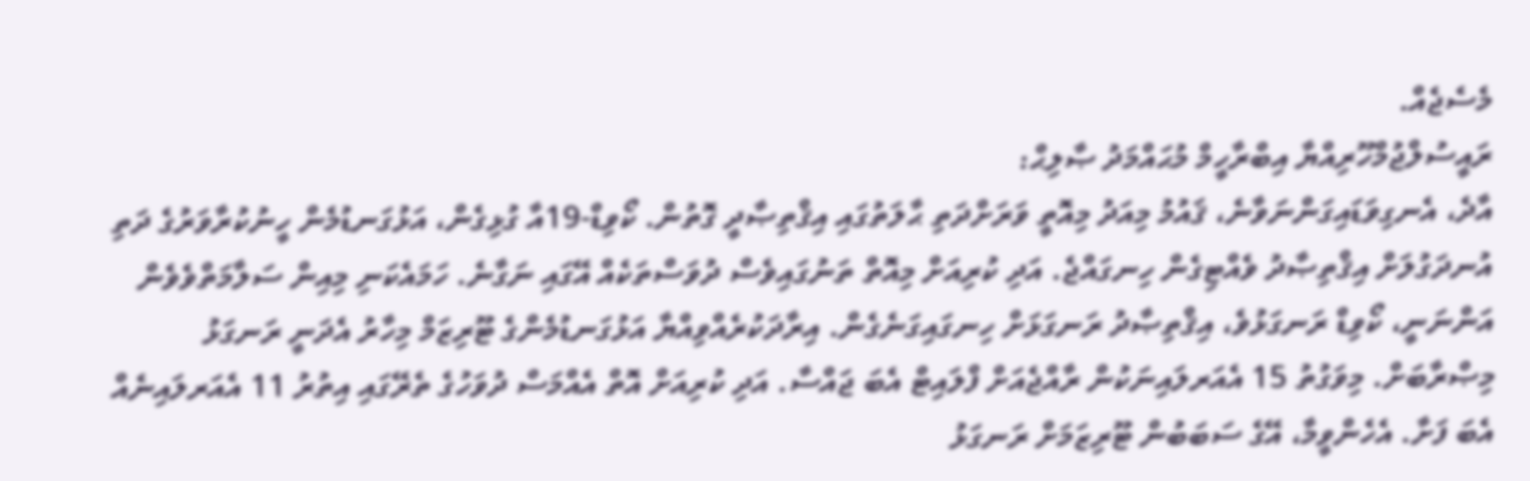މެސެޖެއް.
ރައީސުލްޖުމްހޫރިއްޔާ އިބްރާހީމް މުޙައްމަދު ޞާލިޙް:
އާދެ، އެނގިވަޑައިގަންނަވާނެ، ޤައުމު މިއަދު މިއޮތީ ވަރަށްދަތި ޙާލަތުގައި އިޤްތިޞާދީ ގޮތުން. ކޯވިޑް-19އާ ގުޅިގެން، އަޅުގަނޑުމެން ހީނުކުރާވަރުގެ ދަތި އުނދަގުލަށް އިޤްތިޞާދު ވެއްޓިގެން ހިނގައްޖެ. އަދި ކުރިއަށް މިއޮތް ތަނުގައިވެސް ދުވަސްތަކެއް އޭގައި ނަގާނެ. ހަމައެކަނި މިއިން ސަލާމަތްވެވެން އަންނަނީ، ކޯވިޑް ރަނގަޅުވެ، އިޤްތިޞާދު ރަނގަޅަށް ހިނގައިގަނެގެން. އިރާދަކުރެއްވިއްޔާ އަޅުގަނޑުމެންގެ ޓޫރިޒަމް މިހާރު އެދަނީ ރަނގަޅު މިޞްރާބަށް. މިވަގުތު 15 އެއަރލައިނަކުން ރާއްޖެއަށް ފްލައިޓް އެބަ ޖައްސާ. އަދި ކުރިއަށް އޮތް އެއްމަސް ދުވަހުގެ ތެރޭގައި އިތުރު 11 އެއަރލައިނެއް އެބަ ފަށާ. އެހެންވީމާ، އޭގެ ސަބަބުން ޓޫރިޒަމަށް ރަނގަޅު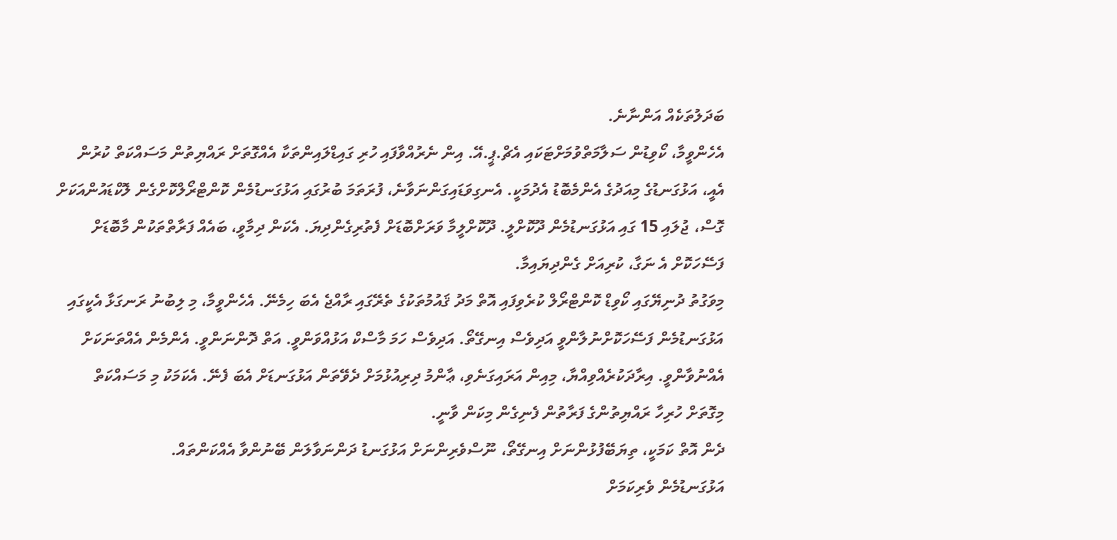ބަދަލުތަކެއް އަންނާނެ.
އެހެންވީމާ، ކޯވިޑުން ސަލާމަތްވުމަށްޓަކައި އެޗް.ޕީ.އޭ. އިން ނެރުއްވާފައި ހުރި ގައިޑްލައިންތަކާ އެއްގޮތަށް ރައްޔިތުން މަސައްކަތް ކުރުން އެއީ، އަޅުގަނޑުގެ މިއަދުގެ އެންމެބޮޑު އެދުމަކީ. އެނގިވަޑައިގަންނަވާނެ، ފުރަތަމަ ބުރުގައި އަޅުގަނޑުމެން ކޮންޓްރޯލްކޮށްގެން ލޮކްޑައުންއަކަށް ގޮސް، ޖުލައި 15 ގައި އަޅުގަނޑުމެން ދޫކޮށްލީ. ދޫކޮށްލީމާ ވަރަށްބޮޑަށް ފެތުރިގެންދިޔަ. އެކަން ދިމާވީ، ބައެއް ފަރާތްތަކުން މާބޮޑަށް ފަސޭހަކޮށް އެ ނަގާ، ކުރިއަށް ގެންދިޔައިމާ.
މިވަގުތު ދުނިޔޭގައި ކޯވިޑް ކޮންޓްރޯލް ކުރެވިފައި އޮތް މަދު ޤައުމުތަކުގެ ތެރޭގައި ރާއްޖެ އެބަ ހިމެނޭ. އެހެންވީމާ، މި ލިބުނު ރަނގަޅާ އެކީގައި އަޅުގަނޑުމެން ފަސޭހަކޮށްނުލާންވީ އަދިވެސް އިނގޭތޯ. އަދިވެސް ހަމަ މާސްކް އަޅުއްވަންވީ. އަތް ދޮންނަންވީ. އެންމެން އެއްތަނަކަށް އެއްނުވާންވީ. އިރާދަކުރެއްވިއްޔާ، މިއިން އަރައިގަނެވި، ޢާންމު ދިރިއުޅުމަށް ދެވޭތަން އަޅުގަނޑަށް އެބަ ފެނޭ. އެކަމަކު މި މަސައްކަތް މިގޮތަށް ހުރިހާ ރައްޔިތުންގެ ފަރާތުން ފެނިގެން މިކަން ވާނީ.
ދެން އޮތް ކަމަކީ، ތިޔަބޭފުޅުންނަށް އިނގޭތޯ، ނޫސްވެރިންނަށް އަޅުގަނޑު ދަންނަވާލަން ބޭނުންވާ އެއްކަންތައް.
އަޅުގަނޑުމެން ވެރިކަމަށް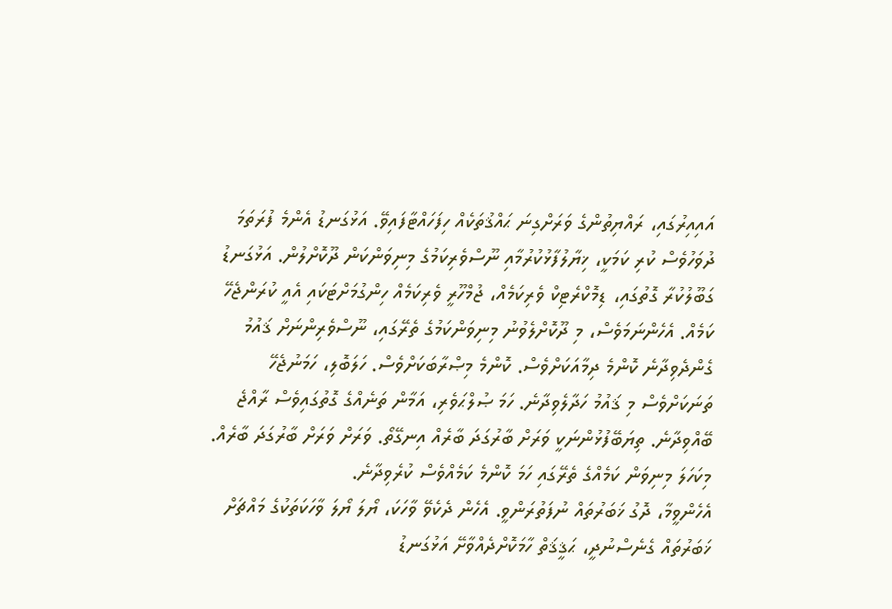އައިއިރުގައި، ރައްޔިތުންގެ ވަރަށްގިނަ ޙައްޤުތަކެއް ހިފަހައްޓާފައިވޭ. އަޅުގަނޑު އެންމެ ފުރަތަމަ ދުވަހުވެސް ކުރި ކަމަކީ، ޚިޔާލުފާޅުކުރުމާއި ނޫސްވެރިކަމުގެ މިނިވަންކަން ދޫކޮށްލުން. އަޅުގަނޑު ގަބޫލުކުރާ ގޮތުގައި، ޑިމޮކްރެޓިކް ވެރިކަމެއް، ޖުމްހޫރީ ވެރިކަމެއް ހިންގުމަށްޓަކައި އެއީ ކުރަންޖެހޭ ކަމެއް. އެހެންނަމަވެސް، މި ދޫކޮށްލެވުނު މިނިވަންކަމުގެ ތެރޭގައި، ނޫސްވެރިންނަށް ޤައުމު ގެންދެވިދާނެ ކޮންމެ ދިމާއަކަށްވެސް. ކޮންމެ މިޞްރާބަކަށްވެސް. ހަލަބޮލި، ހަމަނުޖެހޭ ތަނަކަށްވެސް މި ޤައުމު ހަދާލެވިދާނެ. ހަމަ ޞުލްޙަވެރި، އަމާން ތަނެއްގެ ގޮތުގައިވެސް ރާއްޖެ ބޭއްވިދާނެ. ތިޔަބޭފުޅުންނަކީ ވަރަށް ބާރުގަދަ ބާރެއް އިނގޭތޯ. ވަރަށް ވަރަށް ބާރުގަދަ ބާރެއް. މިކަހަލަ މިނިވަން ކަމެއްގެ ތެރޭގައި ހަމަ ކޮންމެ ކަމެއްވެސް ކުރެވިދާނެ.
އެހެންވީމާ، ދޮގު ޚަބަރުތައް ނުފަތުރަންވީ. އެހެން ދެކެވޭ ވާހަކަ، ޔޯލަ ޔޯލަ ވާހަކަތަކުގެ މައްޗަށް ޚަބަރުތައް ގެނެސްނުދީ، ޙަޤީޤަތް ހާމަކޮށްދެއްވާށޭ އަޅުގަނޑު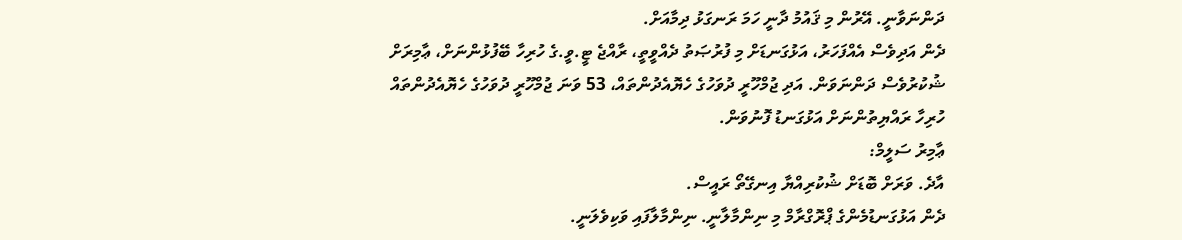ދަންނަވާނީ. އޭރުން މި ޤައުމު ދާނީ ހަމަ ރަނގަޅު ދިމާއަށް.
ދެން އަދިވެސް އެއްފަހަރު، އަޅުގަނޑަށް މި ފުރުޞަތު ދެއްވީތީ، ރާއްޖެ ޓީ.ވީ.ގެ ހުރިހާ ބޭފުޅުންނަށް، ޢާމިރަށް ޝުކުރުވެސް ދަންނަވަން. އަދި ޖުމްހޫރީ ދުވަހުގެ ހެޔޮއެދުންތައް، 53 ވަނަ ޖުމްހޫރީ ދުވަހުގެ ހެޔޮއެދުންތައް ހުރިހާ ރައްޔިތުންނަށް އަޅުގަނޑު ފޮނުވަން.
ޢާމިރު ސަލީމް:
އާދެ. ވަރަށް ބޮޑަށް ޝުކުރިއްޔާ އިނގޭތޯ ރައީސް.
ދެން އަޅުގަނޑުމެންގެ ޕްރޮގްރާމް މި ނިންމާލާނީ. ނިންމާލާފައި ވަކިވެލަނީ.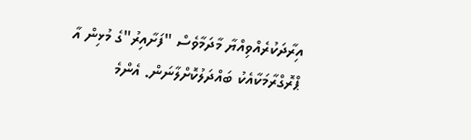އިރާދަކުރެއްވިއްޔާ މާދަމާވެސް "ފަށާއިރު"ގެ މުޅިން އާ ޕްރޮގްރާމަކާއެކު ބައްދަލުކޮށްލާނަން. އެންމެ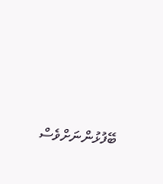ބޭފުޅުންނަށްވެސް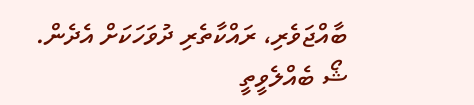ބާއްޖަވެރި، ރައްކާތެރި ދުވަހަކަށް އެދެން. ޝޯ ބެއްލެވީތީ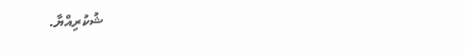ޝުކުރިއްޔާ.